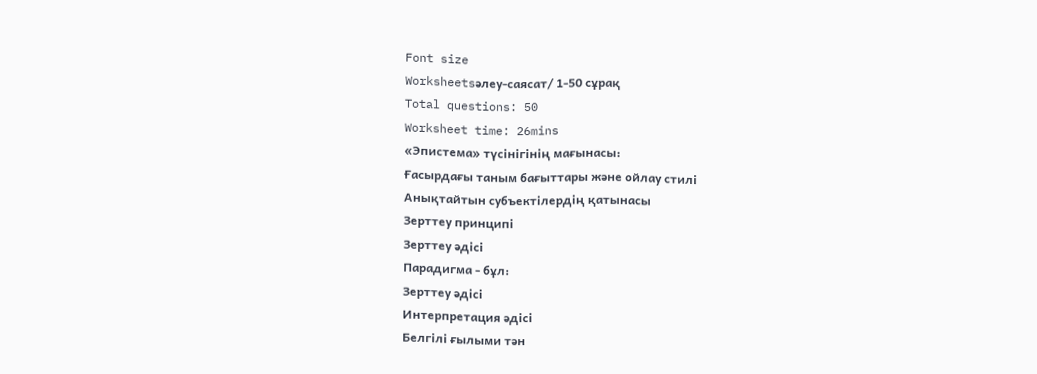Font size
Worksheetsәлеу-саясат/ 1-50 сұрақ
Total questions: 50
Worksheet time: 26mins
«Эпистема» түсінігінің мағынасы:
Ғасырдағы таным бағыттары және ойлау стилі
Анықтайтын субъектілердің қатынасы
Зерттеу принципі
Зерттеу әдісі
Парадигма - бұл:
Зерттеу әдісі
Интерпретация әдісі
Белгілі ғылыми тән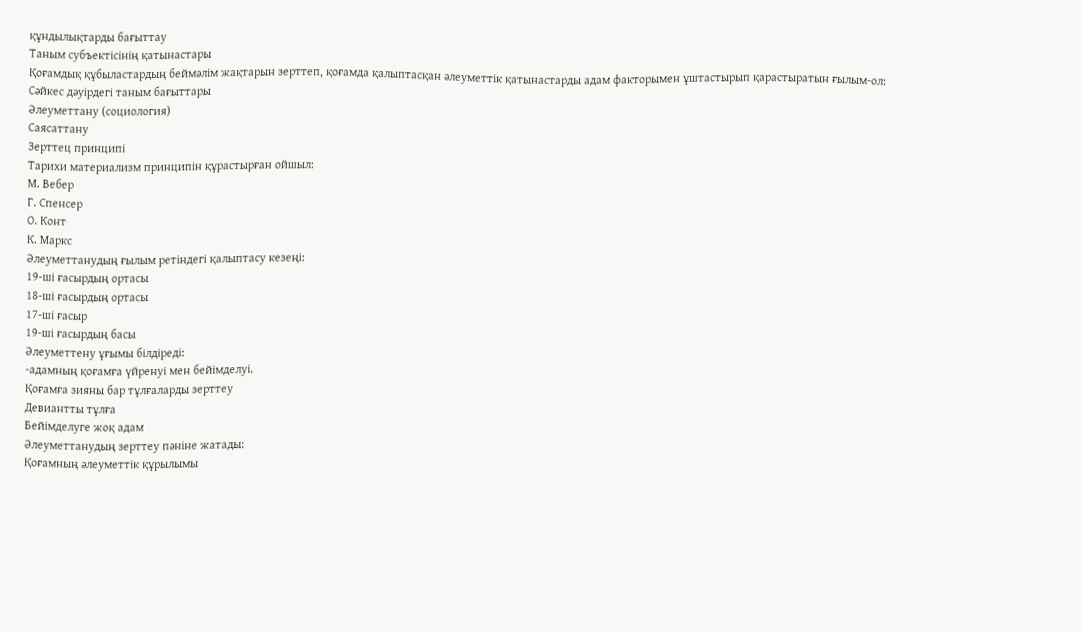құндылықтарды бағыттау
Таным субъектісінің қатынастары
Қоғамдық құбыластардың беймәлім жақтарын зерттеп, қоғамда қалыптасқан әлеуметтік қатынастарды адам факторымен ұштастырып қарастыратын ғылым-ол:
Сәйкес дәуірдегі таным бағыттары
Әлеуметтану (социология)
Саясаттану
Зерттец принципі
Тарихи материализм принципін құрастырған ойшыл:
М. Вебер
Г. Спенсер
О. Конт
К. Маркс
Әлеуметтанудың ғылым ретіндегі қалыптасу кезеңі:
19-ші ғасырдың ортасы
18-ші ғасырдың ортасы
17-ші ғасыр
19-ші ғасырдың басы
Әлеуметтену ұғымы білдіреді:
-адамның қоғамға үйренуі мен бейімделуі.
Қоғамға зияны бар тұлғаларды зерттеу
Девиантты тұлға
Бейімделуге жоқ адам
Әлеуметтанудың зерттеу пәніне жатады:
Қоғамның әлеуметтік құрылымы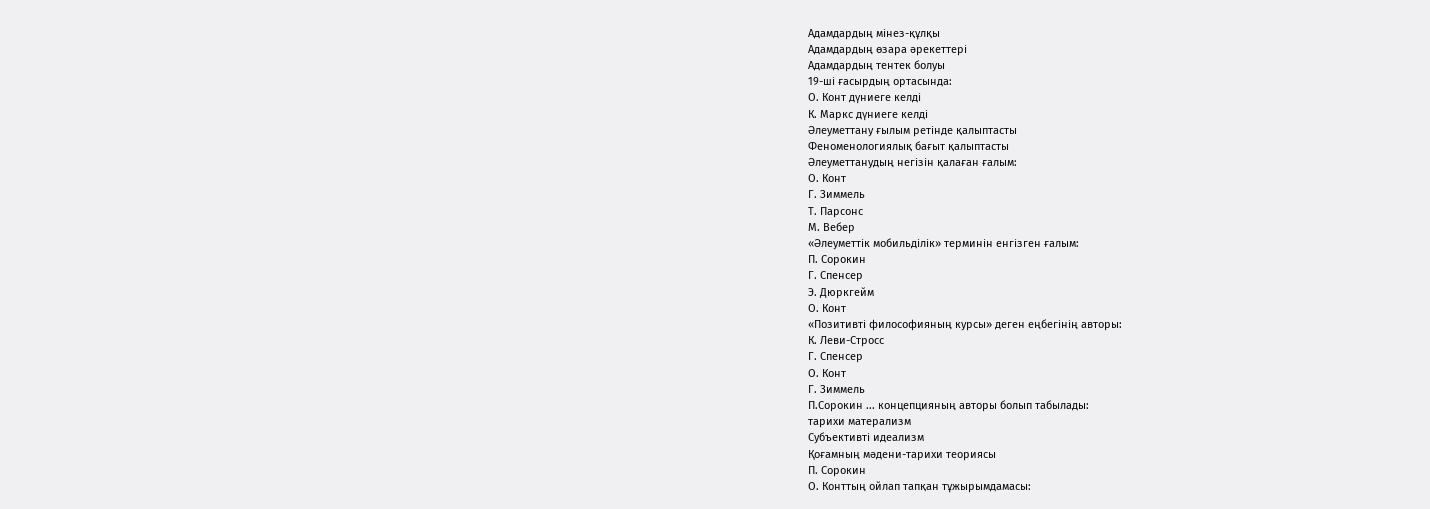Адамдардың мінез-құлқы
Адамдардың өзара әрекеттері
Адамдардың тентек болуы
19-ші ғасырдың ортасында:
О. Конт дүниеге келді
К. Маркс дүниеге келді
Әлеуметтану ғылым ретінде қалыптасты
Феноменологиялық бағыт қалыптасты
Әлеуметтанудың негізін қалаған ғалым:
О. Конт
Г. Зиммель
Т. Парсонс
М. Вебер
«Әлеуметтік мобильділік» терминін енгізген ғалым:
П. Сорокин
Г. Спенсер
Э. Дюркгейм
О. Конт
«Позитивті философияның курсы» деген еңбегінің авторы:
К. Леви-Стросс
Г. Спенсер
О. Конт
Г. Зиммель
П.Сорокин ... концепцияның авторы болып табылады:
тарихи матерализм
Субъективті идеализм
Қоғамның мәдени-тарихи теориясы
П. Сорокин
О. Конттың ойлап тапқан тұжырымдамасы: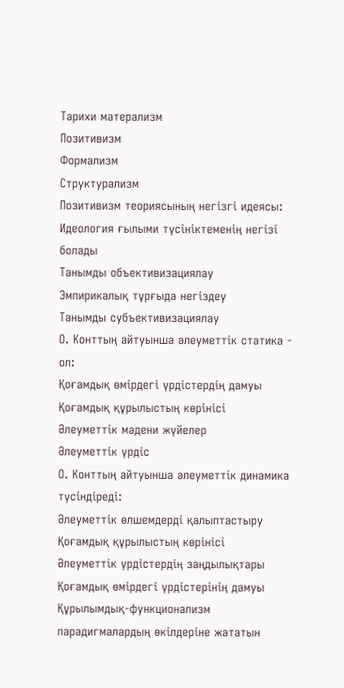Тарихи матерализм
Позитивизм
Формализм
Структурализм
Позитивизм теориясының негізгі идеясы:
Идеология ғылыми түсініктеменің негізі болады
Танымды объективизациялау
Эмпирикалық тұрғыда негіздеу
Танымды субъективизациялау
О. Конттың айтуынша әлеуметтік статика - ол:
Қоғамдық өмірдегі үрдістердің дамуы
Қоғамдық құрылыстың көрінісі
Әлеуметтік мәдени жүйелер
Әлеуметтік үрдіс
О. Конттың айтуынша әлеуметтік динамика түсіндіреді:
Әлеуметтік өлшемдерді қалыптастыру
Қоғамдық құрылыстың көрінісі
Әлеуметтік үрдістердің заңдылықтары
Қоғамдық өмірдегі үрдістерінің дамуы
Құрылымдық-функционализм парадигмалардың өкілдеріне жататын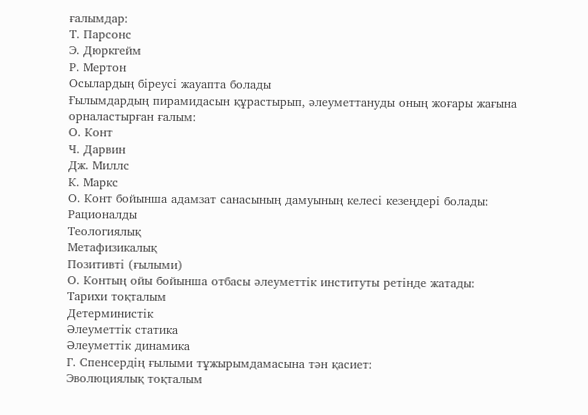ғалымдар:
Т. Парсонс
Э. Дюркгейм
Р. Мертон
Осылардың біреусі жауапта болады
Ғылымдардың пирамидасын құрастырып, әлеуметтануды оның жоғары жағына орналастырған ғалым:
О. Конт
Ч. Дарвин
Дж. Миллс
К. Маркс
О. Конт бойынша адамзат санасының дамуының келесі кезеңдері болады:
Рационалды
Теологиялық
Метафизикалық
Позитивті (ғылыми)
О. Контың ойы бойынша отбасы әлеуметтік институты ретінде жатады:
Тарихи тоқталым
Детерминистік
Әлеуметтік статика
Әлеуметтік динамика
Г. Спенсердің ғылыми тұжырымдамасына тән қасиет:
Эволюциялық тоқталым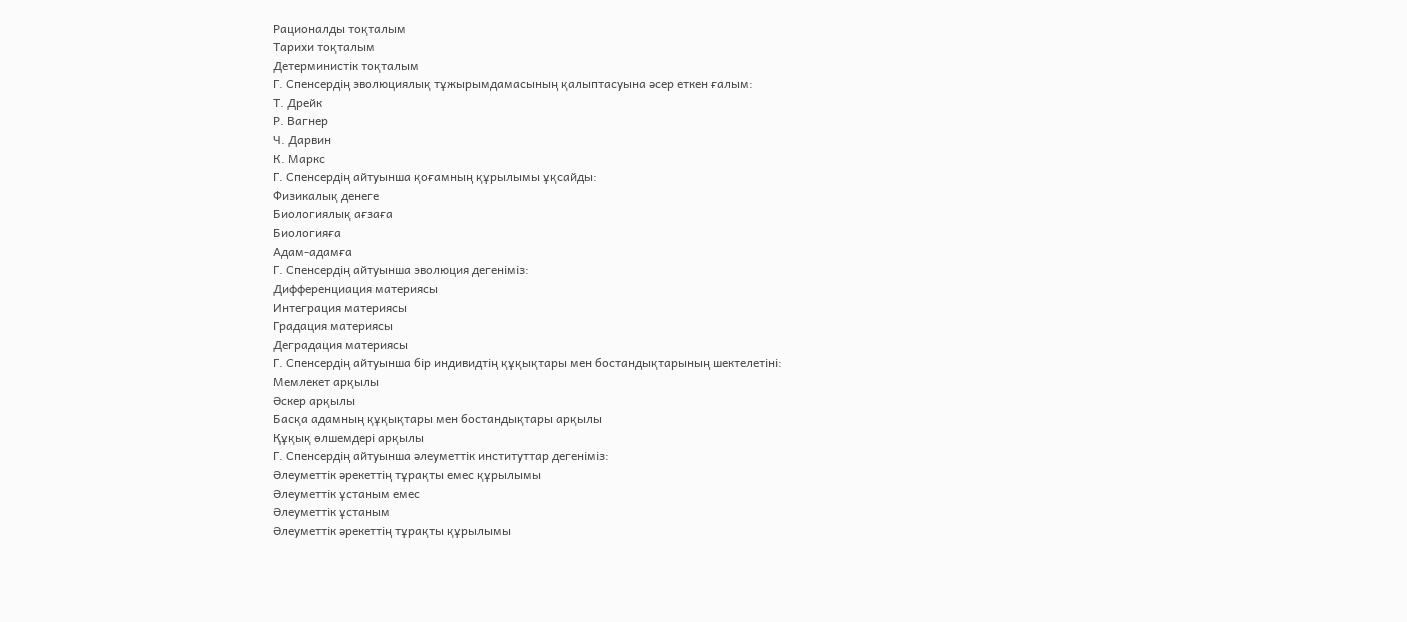Рационалды тоқталым
Тарихи тоқталым
Детерминистік тоқталым
Г. Спенсердің эволюциялық тұжырымдамасының қалыптасуына әсер еткен ғалым:
Т. Дрейк
Р. Вагнер
Ч. Дарвин
К. Маркс
Г. Спенсердің айтуынша қоғамның құрылымы ұқсайды:
Физикалық денеге
Биологиялық ағзаға
Биологияға
Адам-адамға
Г. Спенсердің айтуынша эволюция дегеніміз:
Дифференциация материясы
Интеграция материясы
Градация материясы
Деградация материясы
Г. Спенсердің айтуынша бір индивидтің құқықтары мен бостандықтарының шектелетіні:
Мемлекет арқылы
Әскер арқылы
Басқа адамның құқықтары мен бостандықтары арқылы
Құқық өлшемдері арқылы
Г. Спенсердің айтуынша әлеуметтік институттар дегеніміз:
Әлеуметтік әрекеттің тұрақты емес құрылымы
Әлеуметтік ұстаным емес
Әлеуметтік ұстаным
Әлеуметтік әрекеттің тұрақты құрылымы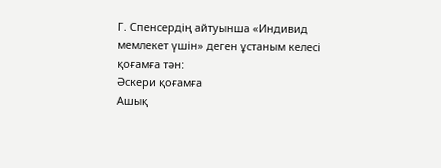Г. Спенсердің айтуынша «Индивид мемлекет үшін» деген ұстаным келесі қоғамға тән:
Әскери қоғамға
Ашық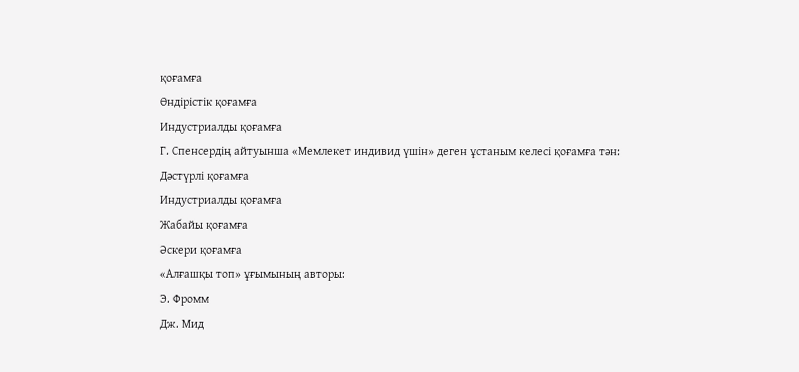қоғамға
Өндірістік қоғамға
Индустриалды қоғамға
Г. Спенсердің айтуынша «Мемлекет индивид үшін» деген ұстаным келесі қоғамға тән:
Дәстүрлі қоғамға
Индустриалды қоғамға
Жабайы қоғамға
Әскери қоғамға
«Алғашқы топ» ұғымының авторы:
Э. Фромм
Дж. Мид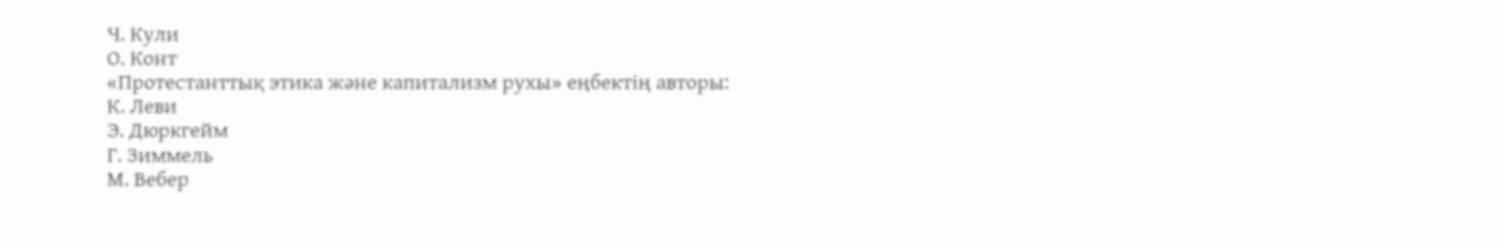Ч. Кули
О. Конт
«Протестанттық этика және капитализм рухы» еңбектің авторы:
К. Леви
Э. Дюркгейм
Г. Зиммель
М. Вебер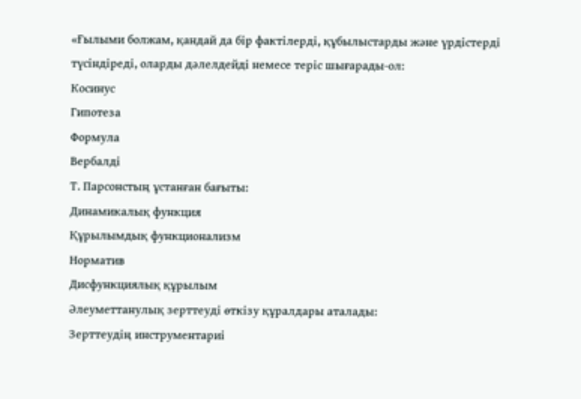«Ғылыми болжам, қандай да бір фактілерді, құбылыстарды және үрдістерді түсіндіреді, оларды дәлелдейді немесе теріс шығарады-ол:
Косинус
Гипотеза
Формула
Вербалді
Т. Парсонcтың ұстанған бағыты:
Динамикалық функция
Құрылымдық функционализм
Норматив
Дисфункциялық құрылым
Әлеуметтанулық зерттеуді өткізу құралдары аталады:
Зерттеудің инструментариі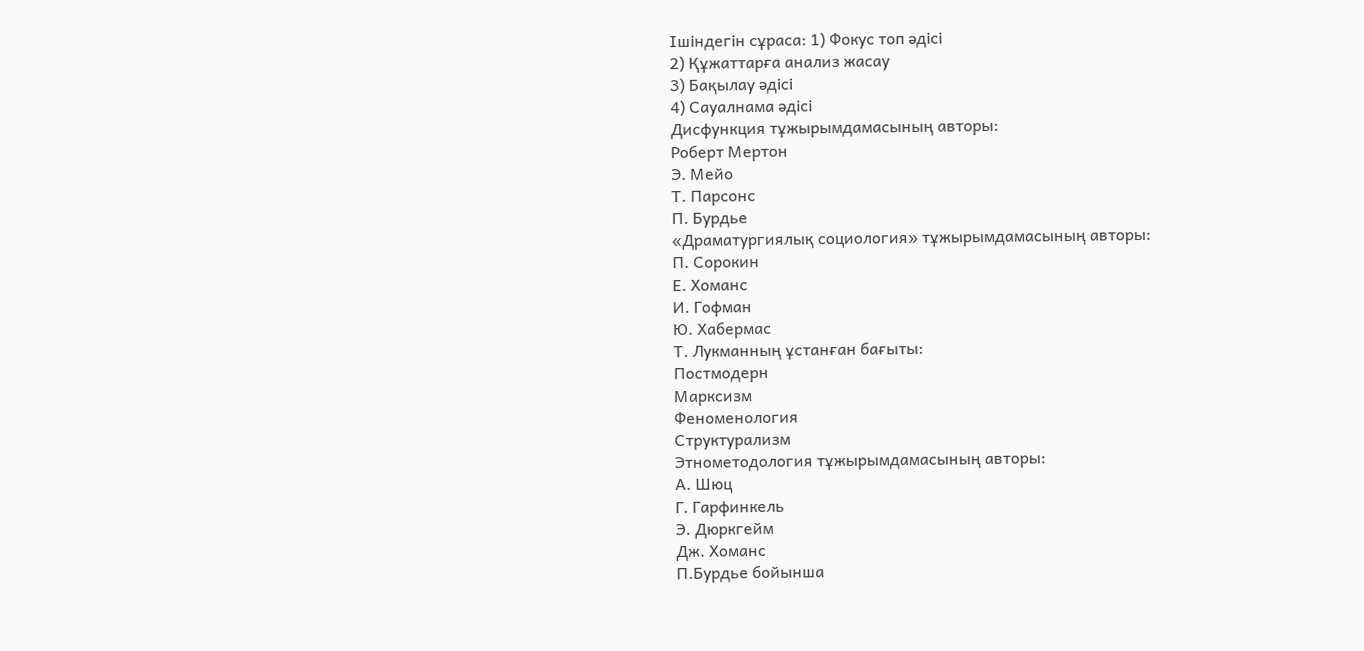Ішіндегін сұраса: 1) Фокус топ әдісі
2) Құжаттарға анализ жасау
3) Бақылау әдісі
4) Сауалнама әдісі
Дисфункция тұжырымдамасының авторы:
Роберт Мертон
Э. Мейо
Т. Парсонс
П. Бурдье
«Драматургиялық социология» тұжырымдамасының авторы:
П. Сорокин
Е. Хоманс
И. Гофман
Ю. Хабермас
Т. Лукманның ұстанған бағыты:
Постмодерн
Марксизм
Феноменология
Структурализм
Этнометодология тұжырымдамасының авторы:
А. Шюц
Г. Гарфинкель
Э. Дюркгейм
Дж. Хоманс
П.Бурдье бойынша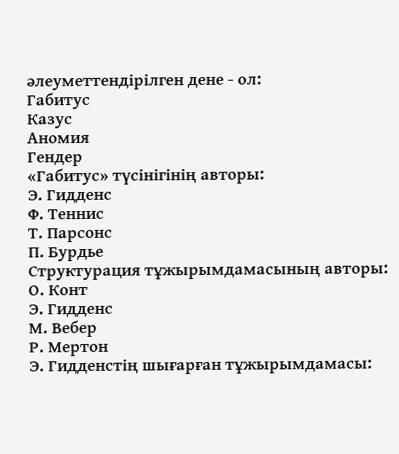әлеуметтендірілген дене - ол:
Габитус
Казус
Аномия
Гендер
«Габитус» түсінігінің авторы:
Э. Гидденс
Ф. Теннис
Т. Парсонс
П. Бурдье
Структурация тұжырымдамасының авторы:
О. Конт
Э. Гидденс
М. Вебер
Р. Мертон
Э. Гидденстің шығарған тұжырымдамасы: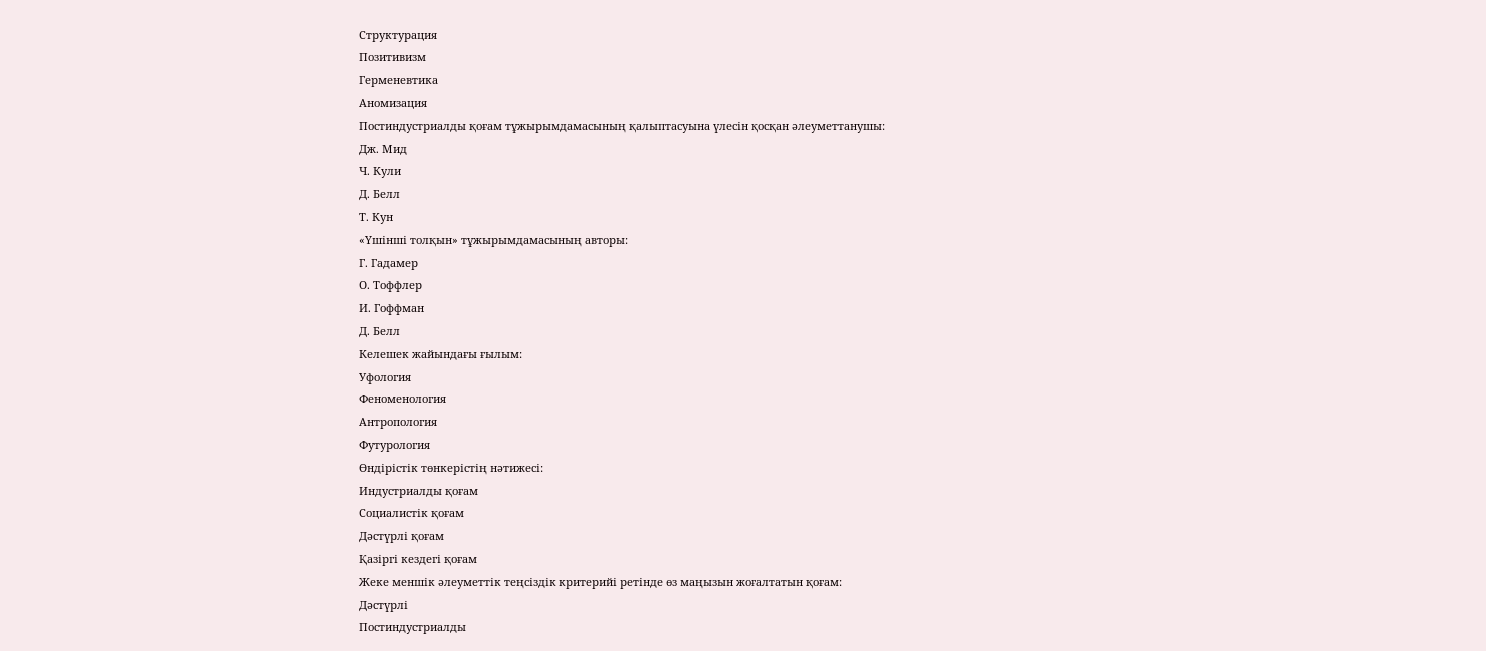Структурация
Позитивизм
Герменевтика
Аномизация
Постиндустриалды қоғам тұжырымдамасының қалыптасуына үлесін қосқан әлеуметтанушы:
Дж. Мид
Ч. Кули
Д. Белл
Т. Кун
«Үшінші толқын» тұжырымдамасының авторы:
Г. Гадамер
О. Тоффлер
И. Гоффман
Д. Белл
Келешек жайындағы ғылым:
Уфология
Феноменология
Антропология
Футурология
Өндірістік төнкерістің нәтижесі:
Индустриалды қоғам
Социалистік қоғам
Дәстүрлі қоғам
Қазіргі кездегі қоғам
Жеке меншік әлеуметтік теңсіздік критерийі ретінде өз маңызын жоғалтатын қоғам:
Дәстүрлі
Постиндустриалды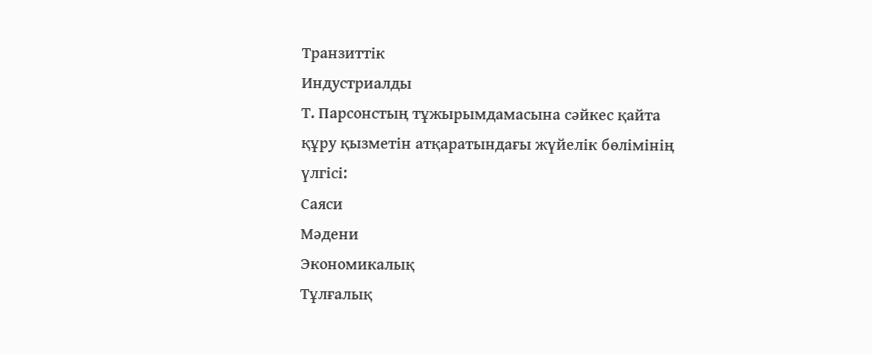Транзиттік
Индустриалды
Т. Парсонстың тұжырымдамасына сәйкес қайта құру қызметін атқаратындағы жүйелік бөлімінің үлгісі:
Саяси
Мәдени
Экономикалық
Тұлғалық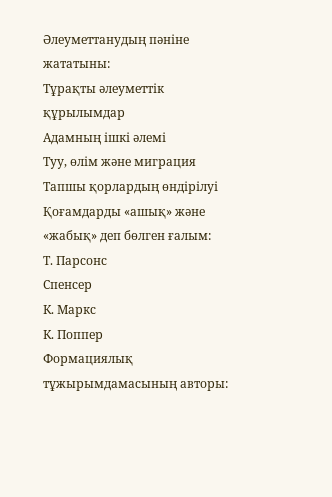Әлеуметтанудың пәніне жататыны:
Тұрақты әлеуметтік құрылымдар
Адамның ішкі әлемі
Туу, өлім және миграция
Тапшы қорлардың өндірілуі
Қоғамдарды «ашық» және «жабық» деп бөлген ғалым:
Т. Парсонс
Спенсер
К. Маркс
К. Поппер
Формациялық тұжырымдамасының авторы: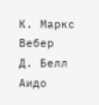К. Маркс
Вебер
Д. Белл
Аидо